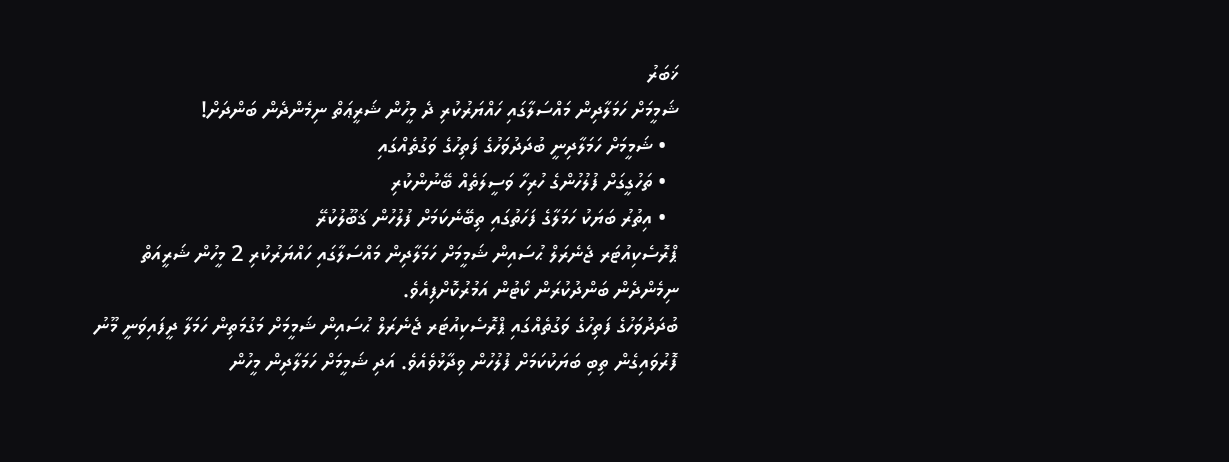ޚަބަރު
ޝަމީމަށް ހަމަލާދިން މައްސަލާގައި ހައްޔަރުކުރި ދެ މީހުން ޝަރީޢަތް ނިމެންދެން ބަންދަށް!
  • ޝަމީމަށް ހަމަލާދިނީ ބުދަދުވަހުގެ ފަތިހުގެ ވަގުތެއްގައި
  • ތަހުގީގަށް ފުލުހުންގެ ހުރިހާ ވަސީލަތެއް ބޭނުންކުރި
  • އިތުރު ބަޔަކު ހަމަލާގެ ފަހަތުގައި ތިބޭނެކަމަށް ފުލުހުން ޤަބޫލުކުރޭ
ޕްރޮސެކިއުޓަރ ޖެނެރަލް ޙުސައިން ޝަމީމަށް ހަމަލާދިން މައްސަލާގައި ހައްޔަރުކުރި 2 މީހުން ޝަރީއަތް ނިމެންދެން ބަންދުކުރަން ކޯޓުން އަމުރުކޮށްފިއެވެ.
ބުދަދުވަހުގެ ފަތިހުގެ ވަގުތެއްގައި ޕްރޮސެކިއުޓަރ ޖެނެރަލް ޙުސައިން ޝަމީމަށް މަގުމަތިން ހަމަލާ ދީފައިވަނީ މޫނު ފޮރުވައިގެން ތިބި ބަޔަކުކަމަށް ފުލުހުން ވިދާޅުވެއެވެ. އަދި ޝަމީމަށް ހަމަލާދިން މީހުން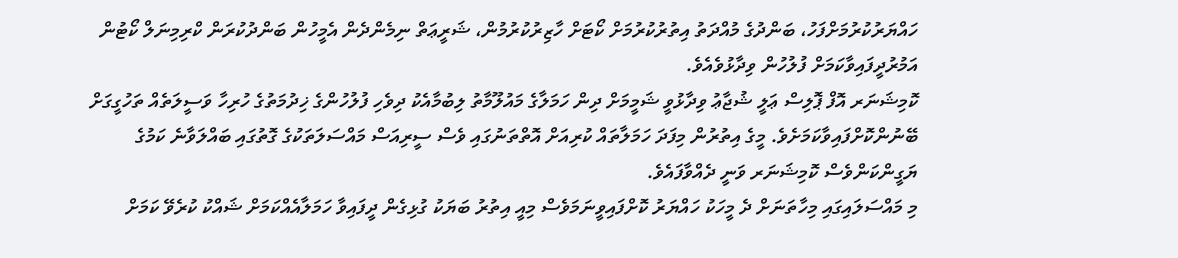ހައްޔަރުކުރުމަށްފަހު، ބަންދުގެ މުއްދަތު އިތުރުކުރުމަށް ކޯޓަށް ހާޒިރުކުރުމުން، ޝަރީޢަތް ނިމެންދެން އެމީހުން ބަންދުކުރަން ކްރިމިނަލް ކޯޓުން އަމުރުދީފައިވާކަމަށް ފުލުހުން ވިދާޅުވެއެވެ.
ކޮމިޝަނަރ އޮފް ޕޮލިސް ޢަލީ ޝުޖާޢު ވިދާޅުވީ ޝަމީމަށް ދިން ހަމަލާގެ މައުލޫމާތު ލިބުމާއެކު ދިވެހި ފުލުހުންގެ ޚިދުމަތުގެ ހުރިހާ ވަސީލަތެއް ތަހުގީގަށް ބޭނުންކޮށްފައިވާކަމަށެވެ. މީގެ އިތުރުން މިފަދަ ހަމަލާތައް ކުރިއަށް އޮތްތަނުގައި ވެސް ސީރިއަސް މައްސަލަތަކުގެ ގޮތުގައި ބައްލަވާނެ ކަމުގެ ޔަގީންކަންވެސް ކޮމިޝަނަރ ވަނީ ދެއްވާފައެވެ.
މި މައްސަލައިގައި މިހާތަނަށް ދެ މީހަކު ހައްޔަރު ކޮށްފައިވީނަމަވެސް މިއީ އިތުރު ބަޔަކު ގުޅިގެން ދީފައިވާ ހަމަލާއެއްކަމަށް ޝައްކު ކުރެވޭ ކަމަށް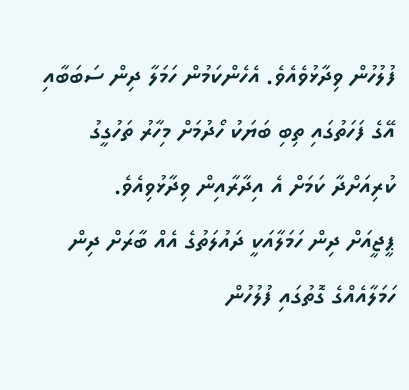ފުލުހުން ވިދާޅުވެއެވެ. އެހެންކަމުން ހަމަލާ ދިން ސަބަބާއި އޭގެ ފަހަތުގައި ތިބި ބަޔަކު ހޯދުމަށް މިހާރު ތަހުގީގު ކުރިއަށްދާ ކަމަށް އެ އިދާރާއިން ވިދާޅުވިއެވެ.
ޕީޖީއަށް ދިން ހަމަލާއަކީ ދައުލަތުގެ އެއް ބާރަށް ދިން ހަމަލާއެއްގެ ގޮތުގައި ފުލުހުން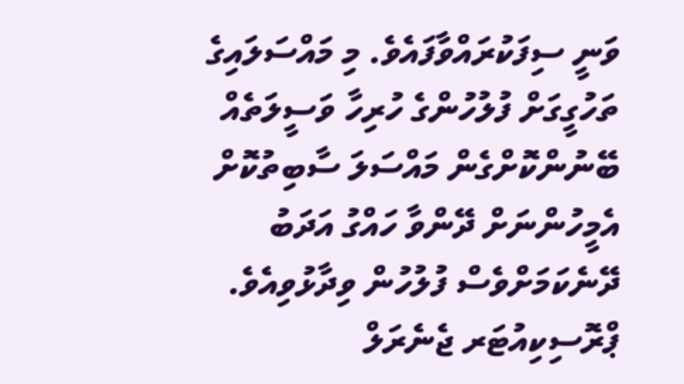ވަނީ ސިފަކުރައްވާފައެވެ. މި މައްސަލައިގެ ތަހުގީގަށް ފުލުހުންގެ ހުރިހާ ވަސީލަތެއް ބޭނުންކޮށްގެން މައްސަލަ ސާބިތުކޮށް އެމީހުންނަށް ދޭންވާ ހައްގު އަދަބު ދޭނެކަމަށްވެސް ފުލުހުން ވިދާޅުވިއެވެ.
ޕްރޮސިކިއުޓަރ ޖެނެރަލް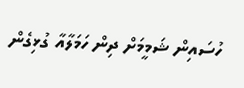ހުސައިން ޝަމީމަށް ދިން ހަމަލާއާ ގުޅިގެން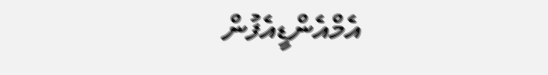އެމްއެންޑީއެފުން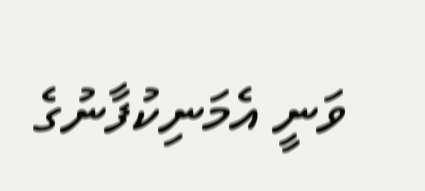ވަނީ އެމަނިކުފާނުގެ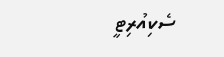ސެކިއުރިޓީ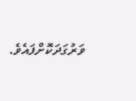ވަރުގަދަކޮށްފައެވެ.